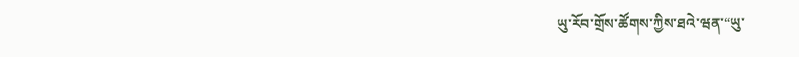ཡུ་རོབ་གྲོས་ཚོགས་ཀྱིས་ཐའེ་ཝན་“ཡུ་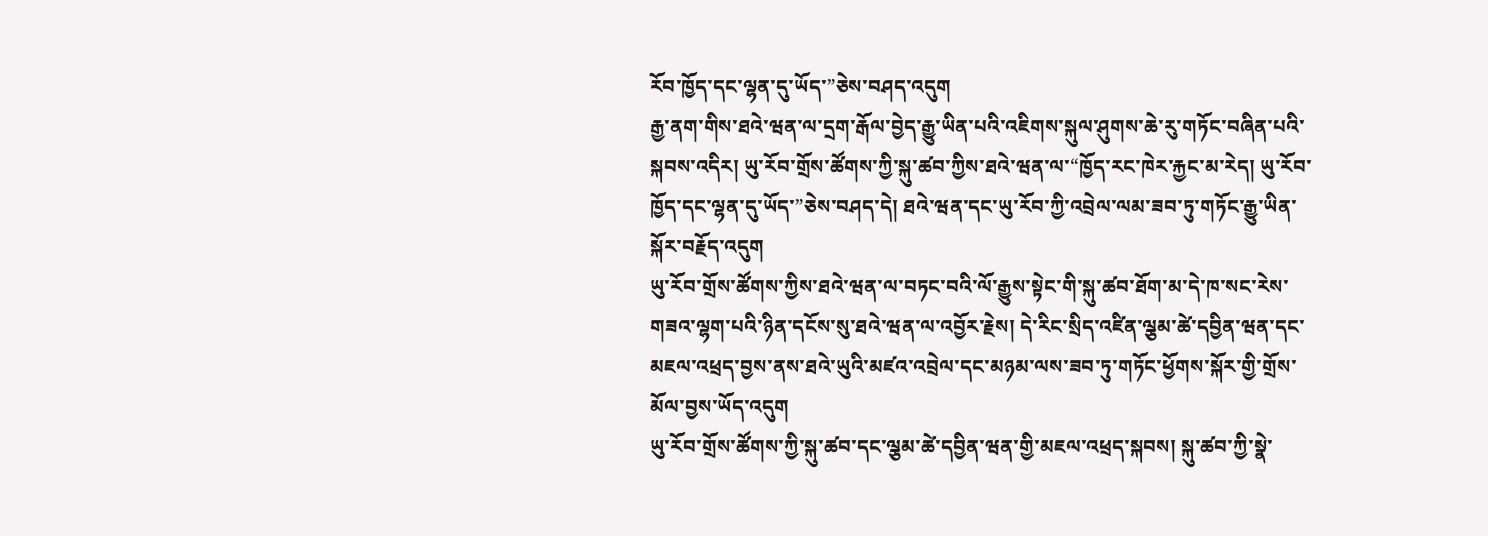རོབ་ཁྱོད་དང་ལྷན་དུ་ཡོད་”ཅེས་བཤད་འདུག
རྒྱ་ནག་གིས་ཐའེ་ཝན་ལ་དྲག་རྒོལ་བྱེད་རྒྱུ་ཡིན་པའི་འཇིགས་སྐུལ་ཤུགས་ཆེ་རུ་གཏོང་བཞིན་པའི་སྐབས་འདིར། ཡུ་རོབ་གྲོས་ཚོགས་ཀྱི་སྐུ་ཚབ་ཀྱིས་ཐའེ་ཝན་ལ་“ཁྱོད་རང་ཁེར་རྐྱང་མ་རེད། ཡུ་རོབ་ཁྱོད་དང་ལྷན་དུ་ཡོད་”ཅེས་བཤད་དེ། ཐའེ་ཝན་དང་ཡུ་རོབ་ཀྱི་འབྲེལ་ལམ་ཟབ་ཏུ་གཏོང་རྒྱུ་ཡིན་སྐོར་བརྗོད་འདུག
ཡུ་རོབ་གྲོས་ཚོགས་ཀྱིས་ཐའེ་ཝན་ལ་བཏང་བའི་ལོ་རྒྱུས་སྟེང་གི་སྐུ་ཚབ་ཐོག་མ་དེ་ཁ་སང་རེས་གཟའ་ལྷག་པའི་ཉིན་དངོས་སུ་ཐའེ་ཝན་ལ་འབྱོར་རྗེས། དེ་རིང་སྲིད་འཛིན་ལྕམ་ཚེ་དབྱིན་ཝན་དང་མཇལ་འཕྲད་བྱས་ནས་ཐའེ་ཡུའི་མཛའ་འབྲེལ་དང་མཉམ་ལས་ཟབ་ཏུ་གཏོང་ཕྱོགས་སྐོར་གྱི་གྲོས་མོལ་བྱས་ཡོད་འདུག
ཡུ་རོབ་གྲོས་ཚོགས་ཀྱི་སྐུ་ཚབ་དང་ལྕམ་ཚེ་དབྱིན་ཝན་གྱི་མཇལ་འཕྲད་སྐབས། སྐུ་ཚབ་ཀྱི་སྣེ་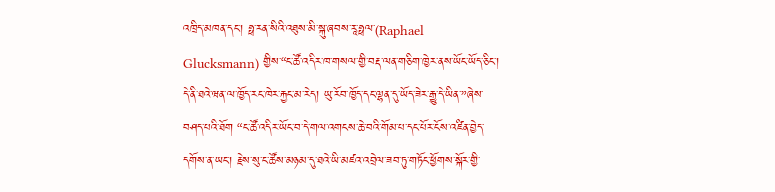འཁྲིད་མཁན་དང་། ཧྥ་རན་སིའི་འཐུས་མི་སྐུ་ཞབས་རཱ་ཧྥལ་(Raphael Glucksmann) གྱིས་“ང་ཚོ་འདིར་ཁ་གསལ་གྱི་བརྡ་ལན་གཅིག་ཁྱེར་ནས་ཡོང་ཡོད་ཅིང་། དེ་ནི་ཐའེ་ཝན་ལ་ཁྱོད་རང་ཁེར་རྐྱང་མ་རེད། ཡུ་རོབ་ཁྱོད་དང་ལྷན་དུ་ཡོད་ཟེར་རྒྱུ་དེ་ཡིན་”ཞེས་བཤད་པའི་ཐོག “ང་ཚོ་འདིར་ཡོང་བ་དེ་གལ་འགངས་ཆེ་བའི་གོམ་པ་དང་པོར་ངོས་འཛིན་བྱེད་དགོས་ན་ཡང་། རྗེས་སུ་ང་ཚོས་མཉམ་དུ་ཐའེ་ཡི་མཛའ་འབྲེལ་ཟབ་ཏུ་གཏོང་ཕྱོགས་སྐོར་གྱི་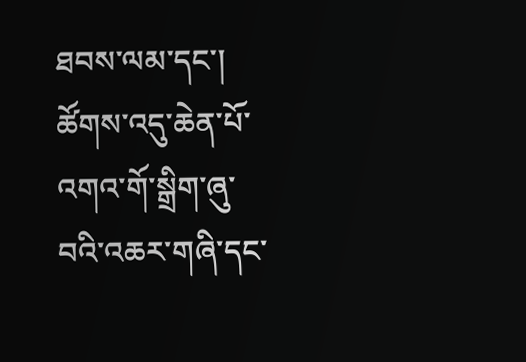ཐབས་ལམ་དང་། ཚོགས་འདུ་ཆེན་པོ་འགའ་གོ་སྒྲིག་ཞུ་བའི་འཆར་གཞི་དང་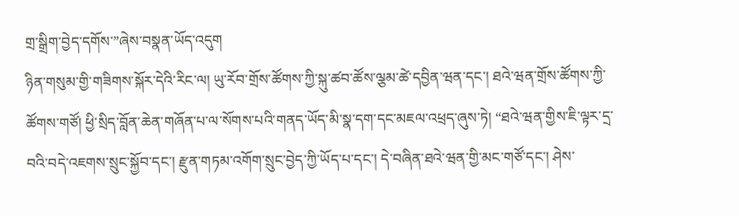གྲ་སྒྲིག་བྱེད་དགོས་”ཞེས་བསྣན་ཡོད་འདུག
ཉིན་གསུམ་གྱི་གཟིགས་སྐོར་དེའི་རིང་ལ། ཡུ་རོབ་གྲོས་ཚོགས་ཀྱི་སྐུ་ཚབ་ཚོས་ལྕམ་ཚེ་དབྱིན་ཝན་དང་། ཐའེ་ཝན་གྲོས་ཚོགས་ཀྱི་ཚོགས་གཙོ། ཕྱི་སྲིད་བློན་ཆེན་གཞོན་པ་ལ་སོགས་པའི་གནད་ཡོད་མི་སྣ་དག་དང་མཇལ་འཕྲད་ཞུས་ཏེ། “ཐའེ་ཝན་གྱིས་ཇི་ལྟར་དྲ་བའི་བདེ་འཇགས་སྲུང་སྐྱོབ་དང་། རྫུན་གཏམ་འགོག་སྲུང་བྱེད་ཀྱི་ཡོད་པ་དང་། དེ་བཞིན་ཐའེ་ཝན་གྱི་མང་གཙོ་དང་། ཤེས་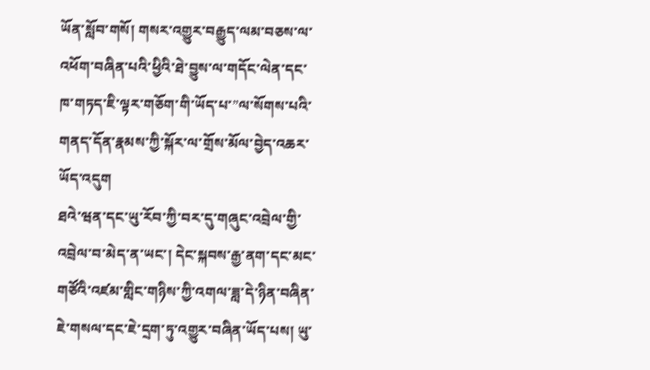ཡོན་སློབ་གསོ། གསར་འགྱུར་བརྒྱུད་ལམ་བཅས་ལ་འཕོག་བཞིན་པའི་ཕྱིའི་ཐེ་བྱུས་ལ་གདོང་ལེན་དང་ཁ་གཏད་ཇི་ལྟར་གཅོག་གི་ཡོད་པ་”ལ་སོགས་པའི་གནད་དོན་རྣམས་ཀྱི་སྐོར་ལ་གྲོས་མོལ་བྱེད་འཆར་ཡོད་འདུག
ཐའེ་ཝན་དང་ཡུ་རོབ་ཀྱི་བར་དུ་གཞུང་འབྲེལ་གྱི་འབྲེལ་བ་མེད་ན་ཡང་། དེང་སྐབས་རྒྱ་ནག་དང་མང་གཙོའི་འཛམ་གླིང་གཉིས་ཀྱི་འགལ་ཟླ་དེ་ཉིན་བཞིན་ཇེ་གསལ་དང་ཇེ་དྲག་ཏུ་འགྱུར་བཞིན་ཡོད་པས། ཡུ་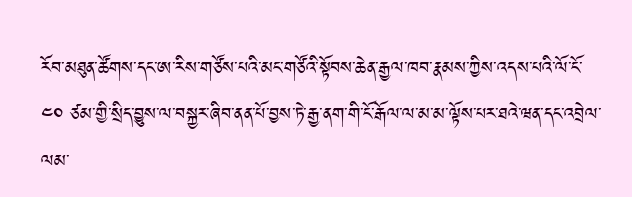རོབ་མཐུན་ཚོགས་དང་ཨ་རིས་གཙོས་པའི་མང་གཙོའི་སྟོབས་ཆེན་རྒྱལ་ཁབ་རྣམས་ཀྱིས་འདས་པའི་ལོ་ངོ་༤༠ ཙམ་གྱི་སྲིད་བྱུས་ལ་བསྐྱར་ཞིབ་ནན་པོ་བྱས་ཏེ་རྒྱ་ནག་གི་ངོ་རྒོལ་ལ་མ་མ་ལྟོས་པར་ཐའེ་ཝན་དང་འབྲེལ་ལམ་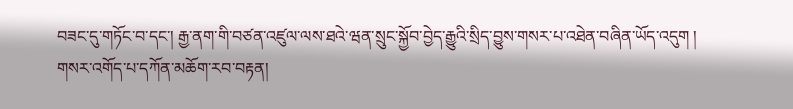བཟང་དུ་གཏོང་བ་དང་། རྒྱ་ནག་གི་བཙན་འཛུལ་ལས་ཐའེ་ཝན་སྲུང་སྐྱོབ་བྱེད་རྒྱུའི་སྲིད་བྱུས་གསར་པ་འཐེན་བཞིན་ཡོད་འདུག །
གསར་འགོད་པ་དཀོན་མཆོག་རབ་བརྟན།